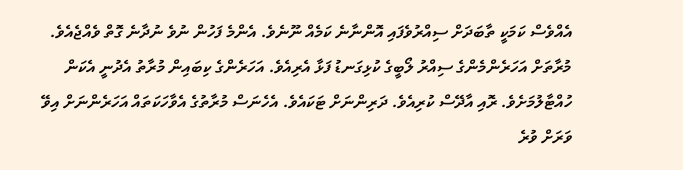އެއްވެސް ކަމަކީ ތާބަދަށް ސިއްރުވެފައި އޮންނާނެ ކަމެއް ނޫނެވެ. އެންމެ ފަހުން ނުވެ ނުދާނެ ގޮތް ވެއްޖެއެވެ. މުރާތަށް އަހަރެންމެންގެ ސިއްރު ލޯބީގެ ކުޅިގަނޑު ފަޅާ އެރިއެވެ. އަހަރެންގެ ކިބައިން މުރާތު އެދުނީ އެކަން ހުއްޓާލުމަށެވެ. ރޮއި އާދޭސް ކުރިއެވެ. ދަރިންނަށް ޓަކައެވެ. އެހެނަސް މުރާތުގެ އެވާހަކަތައް އަހަރެންނަށް އިވޭ ވަރަށް ވުރެ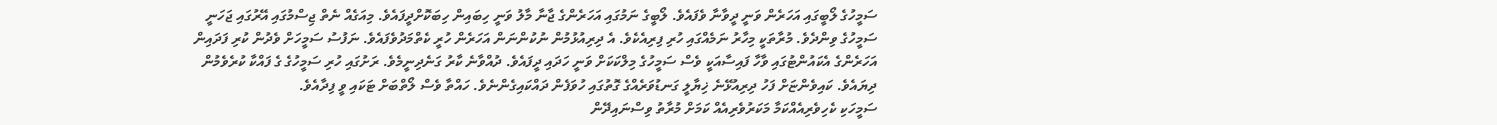ސަމީހުގެ ލޯބީގައި އަހަރެން ވަނީ ދީވާނާ ވެފައެވެ. ލޯބީގެ ނަމުގައި އަހަރެންގެ ޖާނާ މާލު ވަނީ ހިބައިން ހިބަކޮށްދީފައެވެ. މިއަގެއް ނެތް ޖިސްމުގައި އޭރުގައި ޖަހަނީ ސަމީހުގެ ވިންދެވެ. މުރާތަކީ މިހާރު ނަމެއްގައި ހުރި ފިރިއެކެވެ. އެ ދިރިއުޅުމުން ނުކުންނަން އަހަރެން ހުރީ ކެތްމަދުވެފައެވެ. ނަފުސު ސަމީހަށް ވެދުން ކުރި ފަދައިން އަހަރެންގެ އެކައުންޓުގައި ވާހާ ފައިސާއަކީ ވެސް ސަމީހުގެ މިލްކަކަށް ވަނީ ހަދައި ދީފައެވެ. ދުއްވާނެ ކާރު ގަނެދިނީމެވެ. ރަށުގައި ހުރި ސަމީހުގެ ގެ ފައްކާ ކުރެވެމުން ދިޔައެވެ. ކައިވެންޏަށް ފަހު ދިރިއުޅޭނެ ޚިޔާލީ ގަނޑުވަރެއްގެ ގޮތުގައި ހުވަފެން ދައްކައިގެންނެވެ. ހައްތާ ވެސް ލޯތްބަށް ޓަކައި ވީ ފިދާއެވެ.
ސަމީހަކި ކެހިވެރިއެއްކަމާ މަކަރުވެރިއެއް ކަމަށް މުރާތު ވިސްނައިދޭން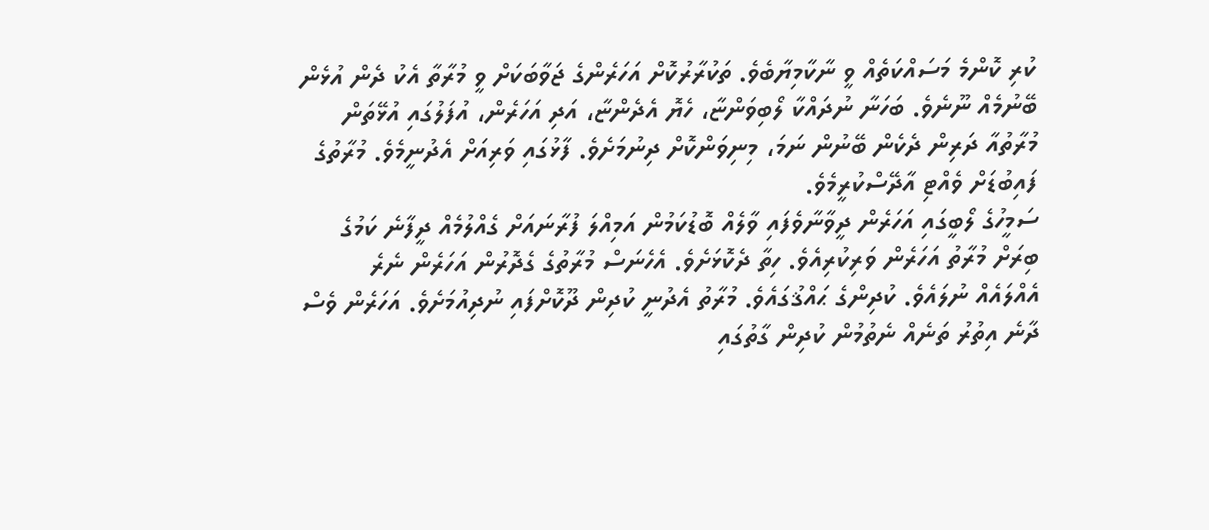ކުރި ކޮންމެ މަސައްކަތެއް ވީ ނާކާމިޔާބެވެ. ތަކުރާރުކޮށް އަހަރެންގެ ޖަވާބަކަށް ވީ މުރާތާ އެކު ދެން އުޅެން ބޭނުމެއް ނޫނެވެ. ބަހަނާ ނުދައްކާ ލޯބިވަންޏާ، ހެޔޮ އެދެންޏާ، އަދި އަހަރެން، އުފަލުގައި އުޅޭތަން މުރާތުއާ ދަރިން ދެކެން ބޭނުން ނަމަ، މިނިވަންކޮށް ދިނުމަށެވެ. ފާޅުގައި ވަރިއަށް އެދުނީމެވެ. މުރާތުގެ ފައިބުޑަށް ވެއްޓި އާދޭސްކުރީމެވެ.
ސަމީހުގެ ލޯބީގައި އަހަރެން ދީވާނާވެފައި ވާލެއް ބޮޑުކަމުން އަމިއްލަ ފުރާނައަށް ގެއްލުމެއް ދީފާނެ ކަމުގެ ބިރަށް މުރާތު އަހަރެން ވަރިކުރިއެވެ. ހިތާ ދެކޮޅަށެވެ. އެހެނަސް މުރާތުގެ ގެދޮރުން އަހަރެން ނެރެ އެއްލައެއް ނުލައެވެ. ކުދިންގެ ޙައްޤުގައެވެ. މުރާތު އެދުނީ ކުދިން ދޫކޮށްފައި ނުދިއުމަށެވެ. އަހަރެން ވެސް ދާނެ އިތުރު ތަނެއް ނެތުމުން ކުދިން ގާތުގައި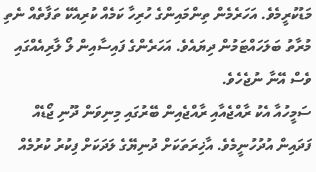މަޑުކުރީމެވެ. އަހަރެމެން ތިންމައިންގެ ހުރިހާ ކަމެއް ކުރިއެކޭ ތަފާތެއް ނެތި މުރާތު ބަލަހައްޓަމުން ދިޔައެވެ. އަހަރެންގެ ފައިސާއިން ލޯ ލާރިއެއްގައި ވެސް އޭނާ ނުޖެހެވެ.
ސަމީހުއާ އެކު ރާއްޖެއާއި ރާއްޖެއިން ބޭރުގައި މިނިވަން ދޫނި ޖޯޑެއް ފަދައިން އުދުހުނީމެވެ. އާޚިރަތަކަށް ދުނިޔޭގެ ލަދަކަށް ފިކުރު ކުރުމެއް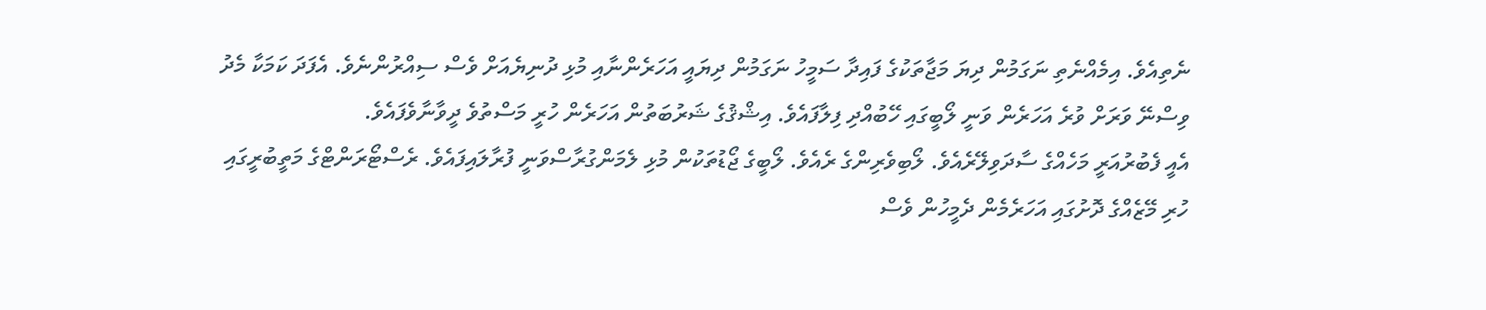ނެތިއެވެ. އިމެއްނެތި ނަގަމުން ދިޔަ މަޖާތަކުގެ ފައިދާ ސަމީހު ނަގަމުން ދިޔައީ އަހަރެންނާއި މުޅި ދުނިޔެއަށް ވެސް ސިއްރުންނެވެ. އެފަދަ ކަމަކާ މެދު ވިސްނޭ ވަރަށް ވުރެ އަހަރެން ވަނީ ލޯބީގައި ހޭބުއްދި ފިލާފައެވެ. އިޝްޤުގެ ޝަރުބަތުން އަހަރެން ހުރީ މަސްތުވެ ދީވާނާވެފައެވެ.
އެއީ ފެބުރުއަރީ މަހެއްގެ ސާދަވިލޭރެއެވެ. ލޯބިވެރިންގެ ރެއެވެ. ލޯބީގެ ޖޯޑުތަކުން މުޅި ލެމަންގުރާސްވަނީ ފުރާލައިފައެވެ. ރެސްޓޯރަންޓްގެ މަތީބުރީގައި ހުރި މޭޒެއްގެ ދޮށުގައި އަހަރެމެން ދެމީހުން ވެސް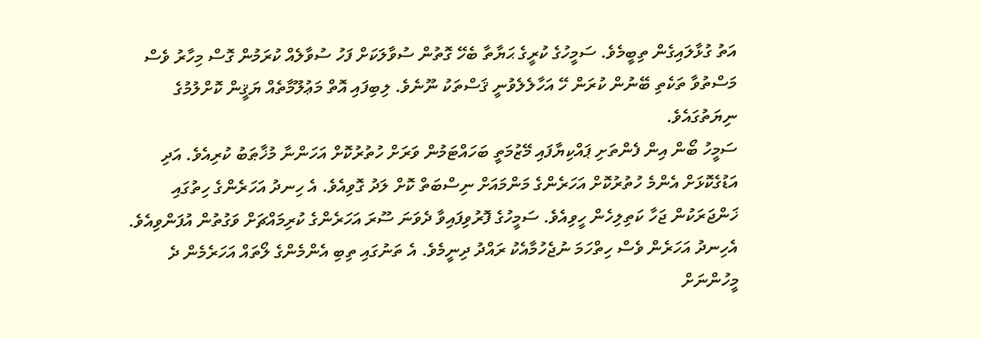އަތު ގުޅާލައިގެން ތިބީމެވެ. ސަމީހުގެ ކުރީގެ ޙަޔާތާ ބެހޭ ގޮތުން ސުވާލަކަށް ފަހު ސުވާލެއް ކުރަމުން ގޮސް މިހާރު ވެސް މަސްތުވާ ތަކެތި ބޭނުން ކުރަން ހޭ އަހާލެލެވުނީ ޤަސްތަކު ނޫނެވެ. ލިބިފައި އޮތް މަޢުލޫމާތެއް ޔަޤީން ކޮށްލުމުގެ ނިޔަތުގައެވެ.
ސަމީހު ބޯން އިން ފެންތަށި ޕައްކިޔާފައި މޭޒުމަތީ ބަހައްޓަމުން ވަރަށް ހުތުރުކޮށް އަހަންނާ މުޚާޠަބު ކުރިއެވެ. އަދި އަޑުގެކޮޅަށް އެންމެ ހުތުރުކޮށް އަހަރެންގެ މަންމައަށް ނިސްބަތް ކޮށް ލަދު ގޮވިއެވެ. އެ ހިނދު އަހަރެންގެ ހިތުގައި ޚަންޖަރަކުން ޖަހާ ކަތިލިހެން ހީވިއެވެ. ސަމީހުގެ ފޮރުވިފައިވާ ދެވަނަ ސޫރަ އަހަރެންގެ ކުރިމައްޗަށް ވަގުތުން އުފަންވިއެވެ. އެހިނދު އަހަރެން ވެސް ހިތްހަމަ ނުޖެހުމާއެކު ރައްދު ދިނީމެވެ. އެ ތަނުގައި ތިބި އެންމެންގެ ލޯތައް އަހަރެމެން ދެ މީހުންނަށް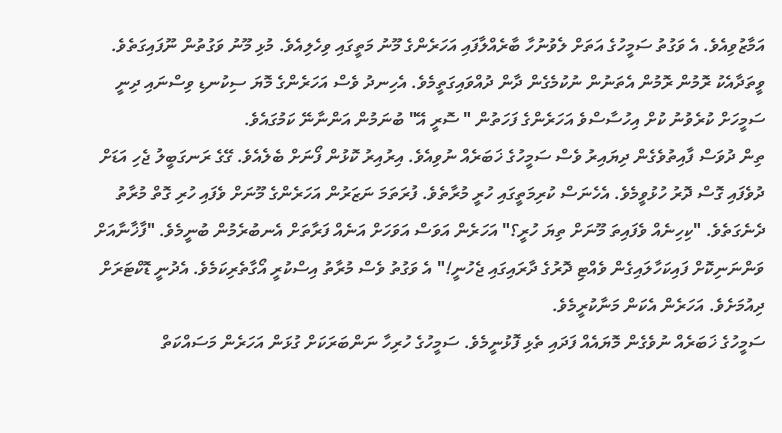އަމާޒުވިއެވެ. އެ ވަގުތު ސަމީހުގެ އަތަށް ލެވުނުހާ ބާރެއްލާފައި އަހަރެންގެ މޫނު މަތީގައި ވިހެލިއެވެ. މުޅި މޫނު ވަގުތުން ނޫފައިގަތެވެ. ވީތަދާއެކު ރޮމުން ރޮމުން އެތަނުން ނުކުމެގެން ދާން ދުއްވައިގަތީމެވެ. އެހިނދު ވެސް އަހަރެންގެ މޮޔަ ސިކުނޑި ވިސްނައި ދިނީ ސަމީހަށް ކުރެވުނު ކުށް އިހުސާސްވެ އަހަރެންގެ ފަހަތުން " ސޮރީ އޭ" ބުނަމުން އަންނާނޭ ކަމުގައެވެ.
ތިން ދުވަސް ފާއިތުވެގެން ދިޔައިރު ވެސް ސަމީހުގެ ޚަބަރެއް ނުވިއެވެ. އިރުއިރު ކޮޅުން ފޯނަށް ބެލެއެވެ. ގޭގެ ރަނގަބީލު ޖެހި އަޑަށް ދުވެފައި ގޮސް ދޮރު ހުޅުވީމެވެ. އެހެނަސް ކުރިމަތީގައި ހުރީ މުރާތެވެ. ފުރަތަމަ ނަޒަރުން އަހަރެންގެ މޫނަށް ވެފައި ހުރި ގޮތް މުރާތު ދެނެގަތެވެ. "ކިހިނެއް ވެފައިތަ މޫނަށް ތިޔަ ހުރީ؟" އަހަރެން އަވަސް އަވަހަށް އަނެއް ފަރާތަށް އެނބުރެމުން ބުނީމެވެ. "ފާޚާނާއަށް ވަންނަނިކޮށް ފައިކަހާލައިގެން ވެއްޓި ދޮރުގެ ދާރައިގައި ޖެހުނީ!" އެ ވަގުތު ވެސް މުރާތު އިސްކުރީ އޯގާތެރިކަމެވެ. އެދުނީ ޑޮކްޓަރަށް ދިއުމަށެވެ. އަހަރެން އެކަން މަނާކުރީމެވެ.
ސަމީހުގެ ޚަބަރެއް ނުވެގެން މޮޔައެއް ފަދައި ތެޅި ފޮޅުނީމެވެ. ސަމީހުގެ ހުރިހާ ނަންބަރަކަށް ގުޅަން އަހަރެން މަސައްކަތް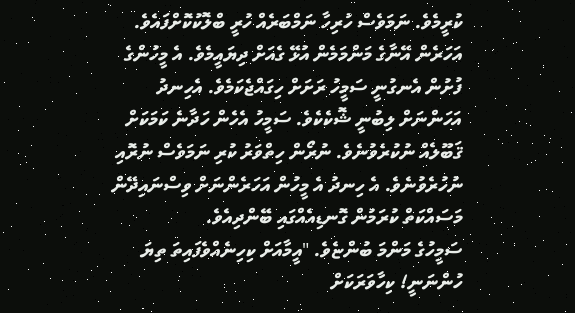ކުރީމެވެ. ނަމަވެސް ހުރިހާ ނަމްބަރެއް ހުރީ ބްލޮކުކޮށްފައެވެ.
އަހަރެން އޭނާގެ މަންމަމެން އުޅޭ ގެއަށް ދިޔައީމެވެ. އެ މީހުންގެ ފުށުން އެނގުނީ ސަމީހު ރަށަށް ހިގައްޖެކަމެވެ. އެހިނދު އަހަންނަށް ލިބުނީ ޝޮކެކެވެ. ސަމީހު އެހެން ހަދާނެ ކަމަކަށް ޤަބޫލެއް ނުކުރެވުނެވެ. ނުރޯން ހިތްވަރު ކުރި ނަމަވެސް ނުރޮއި ނުހުރެވުނެވެ. އެ ހިނދު އެ މީހުން އަހަރެންނަށް ވިސްނައިދޭން މަސައްކަތް ކުރަމުން ގޮނޑިއެއްގައި ބޭންދިއެވެ.
ސަމީހުގެ މަންމަ ބުންޏެވެ. "އީމާއަށް ކިހިނެއްވެފައިތަ ތިޔަ ހުންނަނީ! ކިހާވަރަކަށް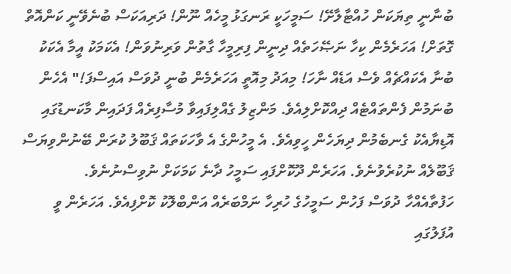ބުނާނީ ތިޔަކަން ހުއްޓާލާށޭ! ސަމީހަކީ ރަނގަޅު މީހެއް ނޫން! ދަރިއަކަސް ބުނެވޭނީ ކަންއޮތް ގޮތަށް! އަހަރެމެން ކިހާ ނަޞޭހަތެއް ދިނީން ފިރިމީހާ ގާތުން ވަރިނުވަން! އެކަމަކު އީމާ އެކަކު ބުނާ އެކައްޗެއް ވެސް އަޑެއް ނާހަ! މިއަދު މިއޮތީ އަހަރެމެން ބުނީ ދުވަސް އައިސްފަ!" އެހެން ބުނަމުން ފެންތައްޓެއް ދިއްކޮށްލިއެވެ. މަންޒިލު ގެއްލިފައިވާ މުސާފިރެއް ފަދައިން މާކަނޑުގައި އޮޑިޔާއެކު ގެނބެމުން ދިޔަހެން ހީވިއެވެ. އެ މީހުންގެ އެ ވާހަކަތައް ޤަބޫލު ކުރަން ބޭނުންވިޔަސް ޤަބޫލެއް ނުކުރެވުނެވެ. އަހަރެން ދޫކޮށްފައި ސަމީހު ދާނެ ކަމަކަށް ނުވިސްނުނެވެ.
ހަފުތާއެއްހާ ދުވަސް ފަހުން ސަމީހުގެ ހުރިހާ ނަމްބަރެއް އަންބްލޮކު ކޮށްފިއެވެ. އަހަރެން ވީ އުފަލުގައި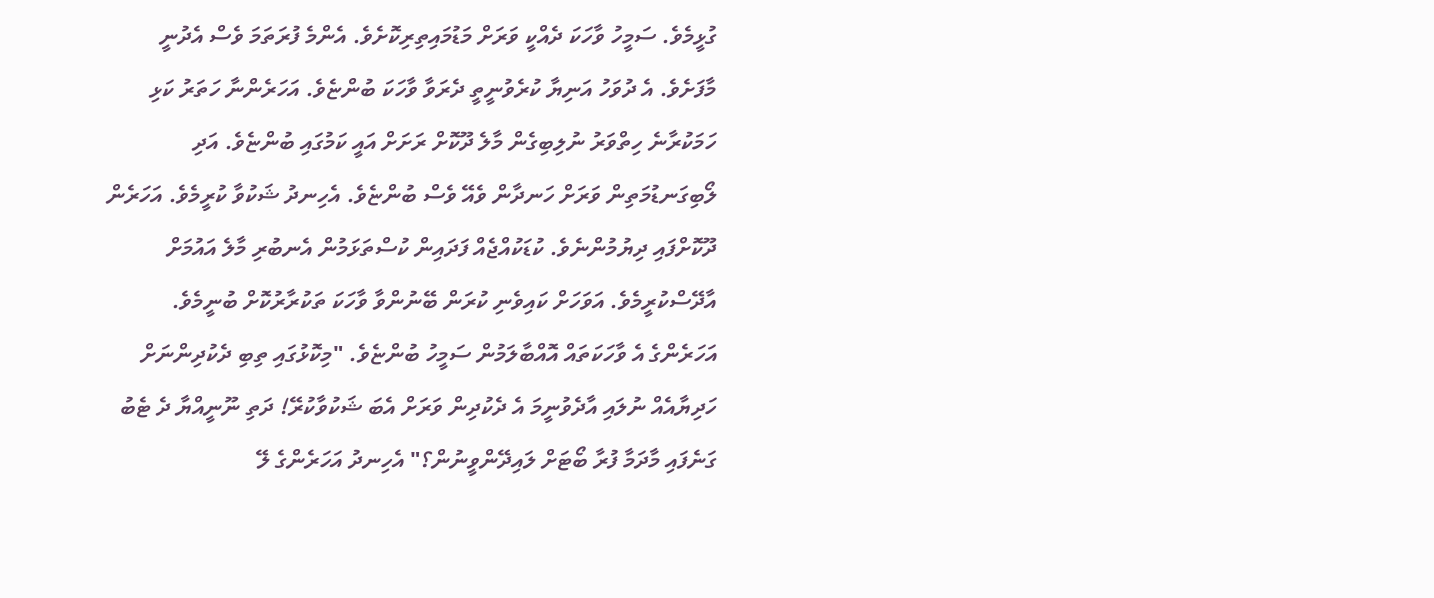ގުޅީމެވެ. ސަމީހު ވާހަކަ ދެއްކީ ވަރަށް މަޑުމައިތިރިކޮށެވެ. އެންމެ ފުރަތަމަ ވެސް އެދުނީ މާފަށެވެ. އެ ދުވަހު އަނިޔާ ކުރެވުނީތީ ދެރަވާ ވާހަކަ ބުންޏެވެ. އަހަރެންނާ ހަތަރު ކަޅި ހަމަކުރާނެ ހިތްވަރު ނުލިބިގެން މާލެ ދޫކޮށް ރަށަށް އައީ ކަމުގައި ބުންޏެވެ. އަދި ލޯބިގަނޑުމަތިން ވަރަށް ހަނދާން ވެއޭ ވެސް ބުންޏެވެ. އެހިނދު ޝަކުވާ ކުރީމެވެ. އަހަރެން ދޫކޮށްފައި ދިޔުމުންނެވެ. ކުޑަކުއްޖެއް ފަދައިން ކުސްތަޅަމުން އެނބުރި މާލެ އައުމަށް އާދޭސްކުރީމެވެ. އަވަހަށް ކައިވެނި ކުރަން ބޭނުންވާ ވާހަކަ ތަކުރާރުކޮށް ބުނީމެވެ.
އަހަރެންގެ އެ ވާހަކަތައް އޮއްބާލަމުން ސަމީހު ބުންޏެވެ. "މިކޮޅުގައި ތިބި ދެކުދިންނަށް ހަދިޔާއެއް ނުލައި އާދެވުނީމަ އެ ދެކުދިން ވަރަށް އެބަ ޝަކުވާކުރޭ! ދަތި ނޫނީއްޔާ ދެ ޓެބު ގަނެފައި މާދަމާ ފުރާ ބޯޓަށް ލައިދޭންވީނުން؟" އެހިނދު އަހަރެންގެ ލޭ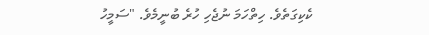ކެކިގަތެވެ. ހިތްހަމަ ނުޖެހި ހުރެ ބުނީމެވެ. "ސަމީހު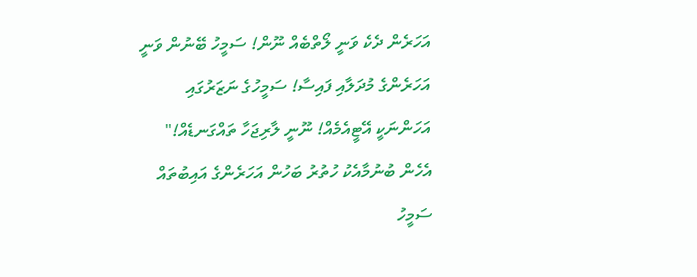އަހަރެން ދެކެ ވަނީ ލޯތްބެއް ނޫން! ސަމީހު ބޭނުން ވަނީ އަހަރެންގެ މުދަލާއި ފައިސާ! ސަމީހުގެ ނަޒަރުގައި އަހަންނަކީ އޭޓީއެމެއް! ނޫނީ ލާރިޖަހާ ތައްގަނޑެއް!" އެހެން ބުނުމާއެކު ހުތުރު ބަހުން އަހަރެންގެ އައިބުތައް ސަމީހު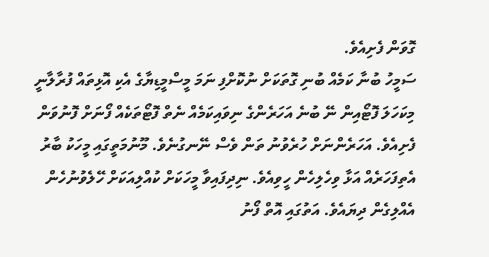ގޮވަން ފެށިއެވެ.
ސަމީހު ބުނާ ކަމެއް ބުނި ގޮތަކަށް ނުކޮށްފި ނަމަ މީސްމީޑިޔާގެ އެކި އޮޅިތައް ފުރާލާނީ މިކަހަލަ ފޮޓޯއިން ނޭ ބުނެ އަހަރެންގެ ނިވައިކަމެއް ނެތް ފޮޓޯތަކެއް ފޯނަށް ފޮނުވަން ފެށިއެވެ. އަހަރެންނަށް ހުރެވުނު ތަން ވެސް ނޭނގުނެވެ. މޫނުމަތީގައި މީހަކު ބާރު އެތިފަހަރެއް އަޅާ ވިހެލިހެން ހީވިއެވެ. ނިދިފައިވާ މީހަކަށް ކުއްލިއަކަށް ހޭލެވުނުހެން އެއްލިގެން ދިޔައެވެ. އަތުގައި އޮތް ފޯނު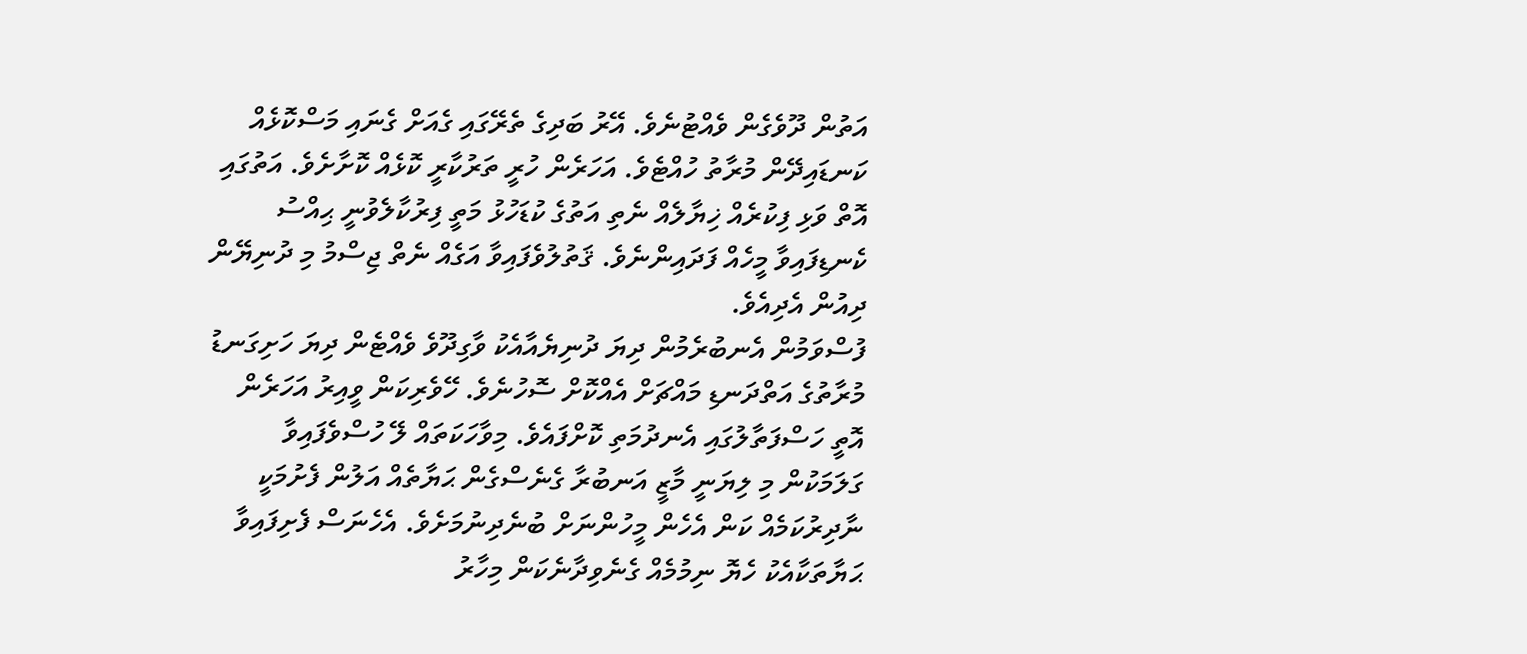އަތުން ދޫވެގެން ވެއްޓުނެވެ. އޭރު ބަދިގެ ތެރޭގައި ގެއަށް ގެނައި މަސްކޮޅެއް ކަނޑައިދޭން މުރާތު ހުއްޓެވެ. އަހަރެން ހުރީ ތަރުކާރީ ކޮޅެއް ކޮށާށެވެ. އަތުގައި އޮތް ވަޅި ފިކުރެއް ޚިޔާލެއް ނެތި އަތުގެ ކުޑަހުޅު މަތީ ފިރުކާލެވުނީ ޙިއްސު ކެނޑިފައިވާ މީހެއް ފަދައިންނެވެ. ޤަތުލުވެފައިވާ އަގެއް ނެތް ޖިސްމު މި ދުނިޔޭން ދިއުން އެދިއެވެ.
ފުސްވަމުން އެނބުރެމުން ދިޔަ ދުނިޔެއާއެކު ވާގިދޫވެ ވެއްޓެން ދިޔަ ހަށިގަނޑު މުރާތުގެ އަތްދަނޑި މައްޗަށް އެއްކޮށް ސޮހުނެވެ. ހޭވެރިކަން ވީއިރު އަހަރެން އޮތީ ހަސްފަތާލުގައި އެނދުމަތި ކޮށްފައެވެ. މިވާހަކަތައް ލޭ ހުސްވެފައިވާ ގަލަމަކުން މި ލިޔަނީ މާޒީ އަނބުރާ ގެނެސްގެން ޙަޔާތެއް އަލުން ފެށުމަކީ ނާދިރުކަމެއް ކަން އެހެން މީހުންނަށް ބުނެދިނުމަށެވެ. އެހެނަސް ފެށިފައިވާ ޙަޔާތަކާއެކު ހެޔޮ ނިމުމެއް ގެނެވިދާނެކަން މިހާރު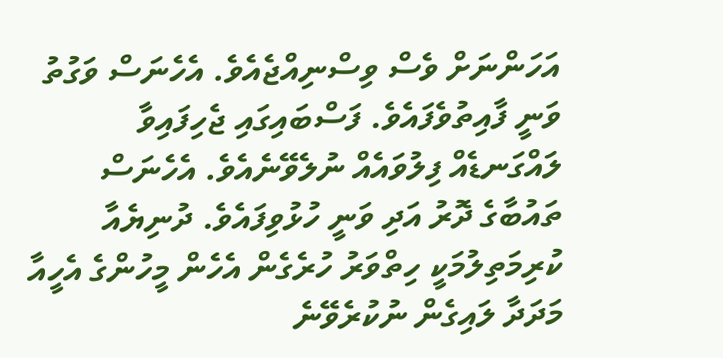އަހަންނަށް ވެސް ވިސްނިއްޖެއެވެ. އެހެނަސް ވަގުތު ވަނީ ފާއިތުވެފައެވެ. ފަސްބައިގައި ޖެހިފައިވާ ލައްގަނޑެއް ފިލުވައެއް ނުލެވޭނެއެވެ. އެހެނަސް ތައުބާގެ ދޮރު އަދި ވަނީ ހުޅުވިފައެވެ. ދުނިޔެއާ ކުރިމަތިލުމަކީ ހިތްވަރު ހުރެގެން އެހެން މީހުންގެ އެހީއާ މަދަދާ ލައިގެން ނުކުރެވޭނެ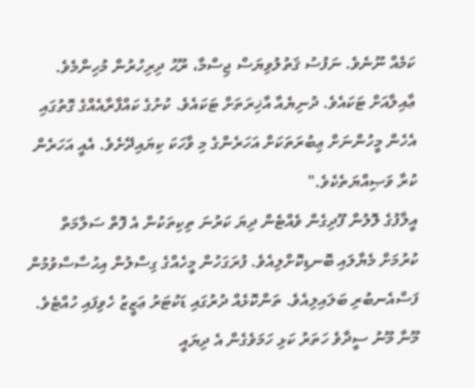ކަމެއް ނޫނެވެ. ނަފުސު ޤަތުލުވިޔަސް ޖިސްމާ، ރޫޙު ދިރިހުރުން މުހިންމެވެ. ޢާއިލާއަށް ޓަކައެވެ. ދުނިޔެއާ އާޚިރަތަށް ޓަކައެވެ. ކުށުގެ ކައްފާރާއެއްގެ ގޮތުގައި އެހެން މީހުންނަށް ޢިބުރަތަކަށް އަހަރެންގެ މި ވާހަކަ ކިޔައިދޭށެވެ. އެއީ އަހަރެން ކުރާ ވަޞިއްޔަތެކެވެ."
އީލާފުގެ ލޮލުން ފޫދިގެން ވެއްޓެން ދިޔަ ކަރުނަ ތިކިތަކުން އެ ފޮތް ސަލާމަތް ކުރުމަށް މެޔާލައި ބޮނޑިކޮށްލިއެވެ. ފުރަގަހުން މީހެއްގެ ގިސްލުން އިޙުސާސްވުމުން ފަސްއެނބުރި ބަލައިލިއެވެ. ތަންކޮޅެއް ދުރުގައި ޑަކުޓަރު ޢަޒީޒު ހެވިފައި ހުއްޓެވެ.
މޫނާ މޫނު ސީދާވެ ހަތަރު ކަޅި ހަމަވެގެން އެ ދިޔައީ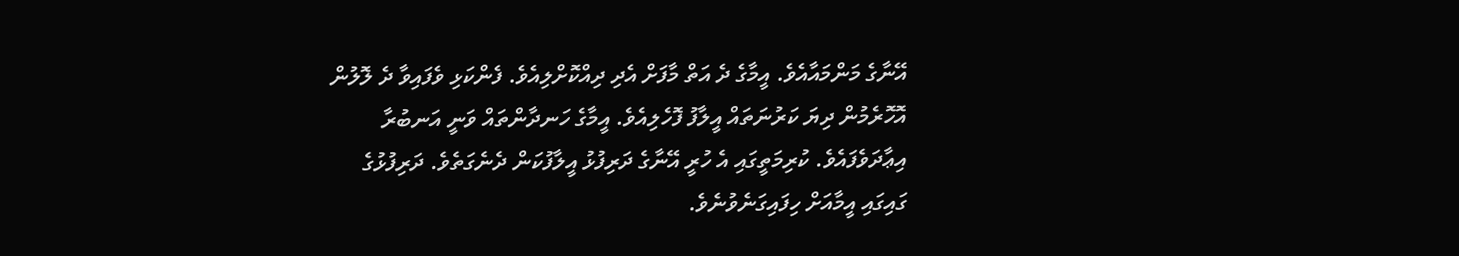އޭނާގެ މަންމައާއެވެ. އީމާގެ ދެ އަތް މާފަށް އެދި ދިއްކޮށްލިއެވެ. ފެންކަޅި ވެފައިވާ ދެ ލޮލުން އޮހޮރެމުން ދިޔަ ކަރުނަތައް އީލާފު ފޮހެލިއެވެ. އީމާގެ ހަނދާންތައް ވަނީ އަނބުރާ އިޢާދަވެފައެވެ. ކުރިމަތީގައި އެ ހުރީ އޭނާގެ ދަރިފުޅު އީލާފުކަން ދެނެގަތެވެ. ދަރިފުޅުގެ ގައިގައި އީމާއަށް ހިފައިގަނެވުނެވެ.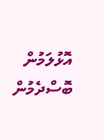އޮޅުލަމުން ބޮސްދެމުން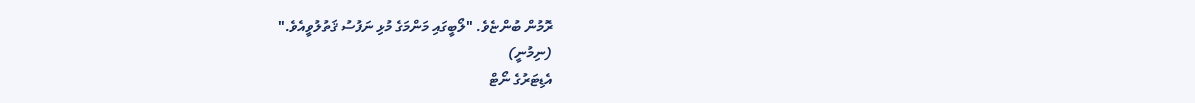ރޮމުން ބުންޏެވެ. "ލޯބީގައި މަންމަގެ މުޅި ނަފުސު ޤަތުލުވީއެވެ."
(ނިމުނީ)
އެޑިޓަރުގެ ނޯޓް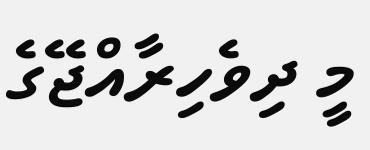މީ ދިވެހިރާއްޖޭގެ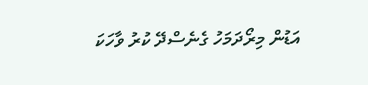އަޑުން މިރޯދަމަހު ގެނެސްދޭ ކުރު ވާހަކަ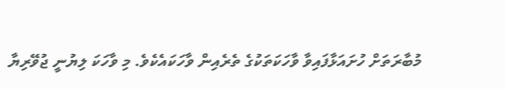މުބާރަތަށް ހުށައަޅާފައިވާ ވާހަކަތަކުގެ ތެރެއިން ވާހަކައެކެވެ. މި ވާހަކަ ލިޔުނީ ޖުވޭރިޔާ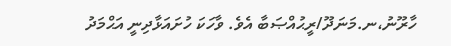ހާރޫނު،ނ.މަނަދޫ/ރީޙުއްޞަބާ އެވެ. ވާހަކަ ހުށައަޅާދިނީ އަޙްމަދު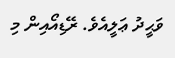ވަޙީދު ޢަލީއެވެ. ރޭޑިއޯއިން މި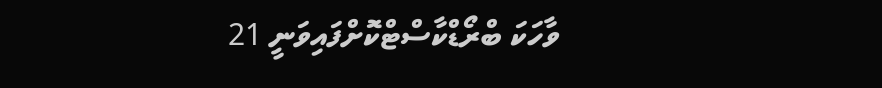ވާހަކަ ބްރޯޑްކާސްޓްކޮށްފައިވަނީ 21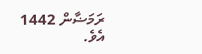ރަމަޟާން 1442 އެވެ.